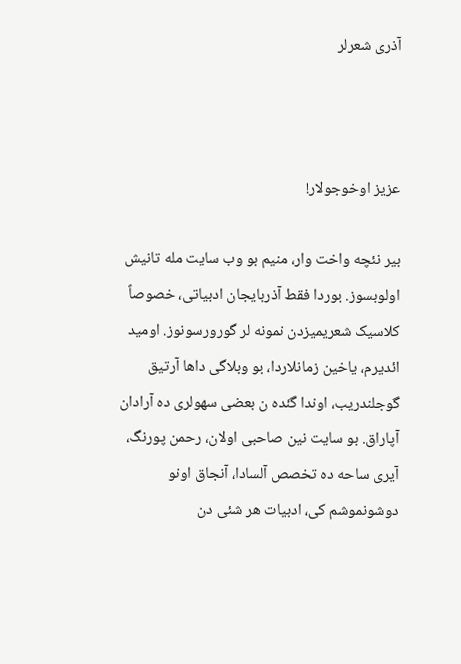آذری شعرلر



عزیز اوخوجولار!

بیر نئچه واخت وار، منیم بو وب سایت مله تانیش اولوبسوز. بوردا فقط آذربایجان ادبیاتی، خصوصاً کلاسیک شعریمیزدن نمونه لر گورورسونوز. اومید ائدیرم، یاخین زمانلاردا، بو وبلاگی داها آرتیق گوجلندریب، اوندا گئده ن بعضی سهولری ده آرادان آپاراق. بو سایت نین صاحبی اولان، رحمن پورنگ، آیری ساحه ده تخصص آلسادا، آنجاق اونو دوشونموشم کی، ادبیات هر شئی دن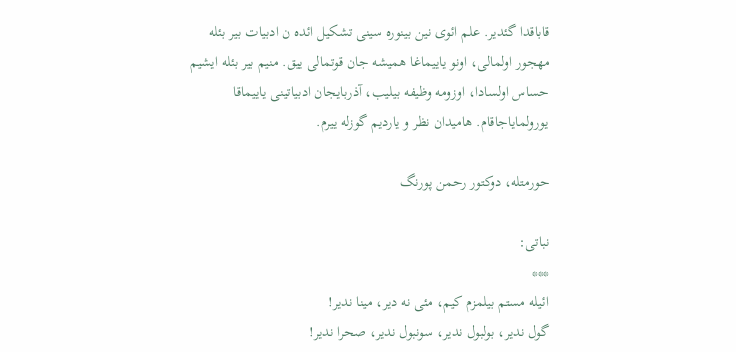قاباقدا گئدیر. علم ائوی نین بینوره سینی تشکیل ائده ن ادبیات بیر بئله مهجور اولمالی، اونو یاییماغا همیشه جان قوتمالی ییق. منیم بیر بئله ایشیم حساس اولسادا، اوزومه وظیفه بیلیب، آذربایجان ادبیاتینی یاییماقا یورولمایاجاقام. هامیدان نظر و یاردیم گوزله ییرم.

حورمتله، دوکتور رحمن پورنگ

نباتی:
***
ائیله مستم بیلمزم کیم، مئی نه دیر، مینا ندیر!
گول ندیر، بولبول ندیر، سونبول ندیر، صحرا ندیر!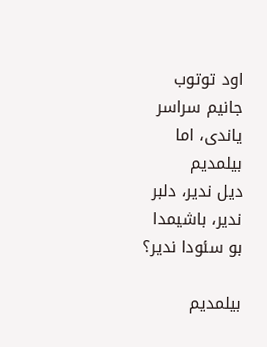اود توتوب جانیم سراسر یاندی، اما بیلمدیم
دیل ندیر، دلبر ندیر، باشیمدا بو سئودا ندیر؟

بیلمدیم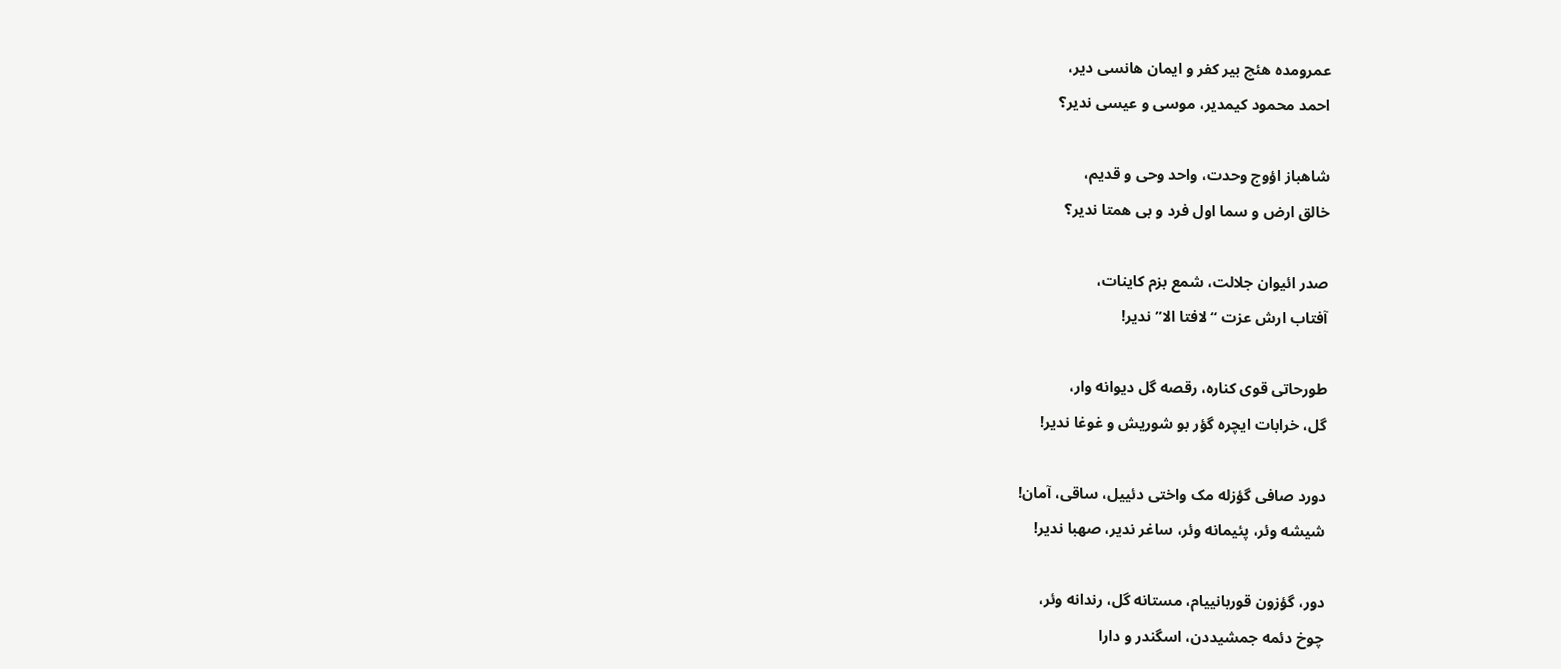عمرومده هئچ بیر کفر و ایمان هانسی دیر،
احمد محمود کیمدیر، موسی و عیسی ندیر؟

شاهباز اؤوج وحدت، واحد وحی و قدیم،
خالق ارض و سما اول فرد و بی همتا ندیر؟

صدر ائیوان جلالت، شمع بزم کاینات،
آفتاب ارش عزت “لافتا الا” ندیر!

طورحاتی قوی کناره، رقصه گل دیوانه وار،
گل، خرابات ایچره گؤر بو شوریش و غوغا ندیر!

دورد صافی گؤزله مک واختی دئییل، ساقی، آمان!
شیشه وئر، پئیمانه وئر، ساغر ندیر، صهبا ندیر!

دور، گؤزون قوربانییام، مستانه گل، رندانه وئر،
چوخ دئمه جمشیددن، اسگندر و دارا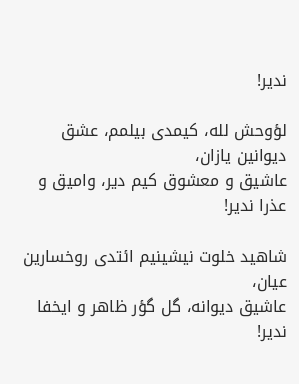ندیر!

لؤوحش لله، کیمدی بیلمم، عشق دیوانین یازان،
عاشیق و معشوق کیم دیر، وامیق و عذرا ندیر!

شاهید خلوت نیشینیم ائتدی روخسارین عیان،
عاشیق دیوانه، گل گؤر ظاهر و ایخفا ندیر!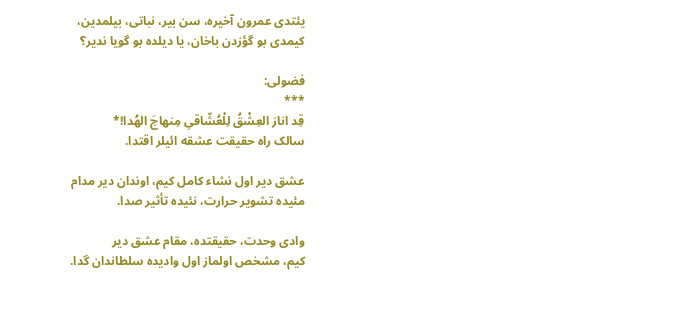یئتدی عمرون آخیره، سن بیر، نباتی، بیلمدین،
کیمدی بو گؤزدن باخان، یا دیلده بو گویا ندیر؟

فضولی:
***
قِد انارَ العِشْقُ لِلْعُشّاقیِ مِنهاجَ الهُدا!*
سالک راه حقیقت عشقه ائیلر اقتدا.

عشق دیر اول نشاء کامل کیم، اوندان دیر مدام
مئیده تشویر حرارت، نئیده تأثیر صدا.

وادی وحدت، حقیقتده، مقام عشق دیر
کیم، مشخص اولماز اول وادیده سلطاندان گدا.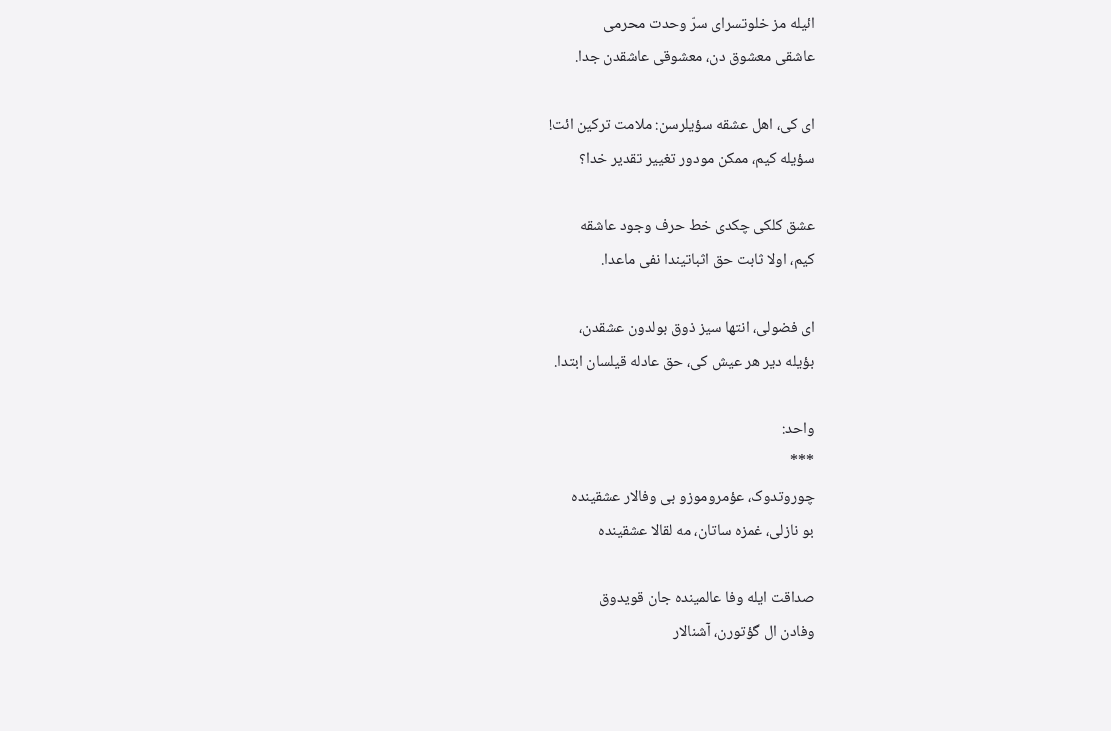ائیله مز خلوتسرای سرّ وحدت محرمی
عاشقی معشوق دن، معشوقی عاشقدن جدا.

ای کی، اهل عشقه سؤیلرسن: ملامت ترکین ائت!
سؤیله کیم، ممکن مودور تغییر تقدیر خدا؟

عشق کلکی چکدی خط حرف وجود عاشقه
کیم، اولا ثابت حق اثباتیندا نفی ماعدا.

ای فضولی، انتها سیز ذوق بولدون عشقدن،
بؤیله دیر هر عیش کی، حق عادله قیلسان ابتدا.

واحد:
***
چوروتدوک، عؤمروموزو بی وفالار عشقینده
بو نازلی، غمزه ساتان، مه لقالا عشقینده

صداقت ایله وفا عالمینده جان قویدوق
وفادن ال گؤتورن، آشنالار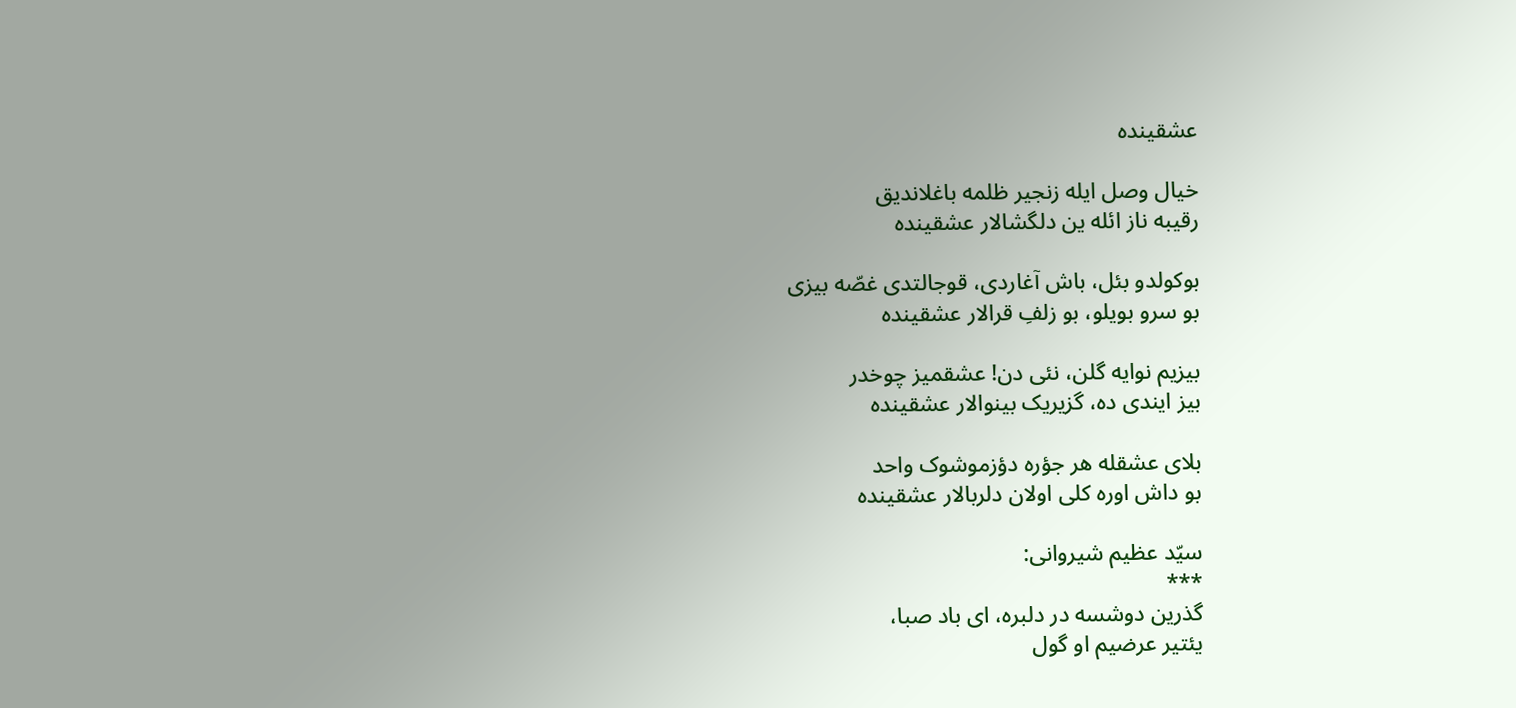عشقینده

خیال وصل ایله زنجیر ظلمه باغلاندیق
رقیبه ناز ائله ین دلگشالار عشقینده

بوکولدو بئل، باش آغاردی، قوجالتدی غصّه بیزی
بو سرو بویلو، بو زلفِ قرالار عشقینده

بیزیم نوایه گلن، نئی دن! عشقمیز چوخدر
بیز ایندی ده، گزیریک بینوالار عشقینده

بلای عشقله هر جؤره دؤزموشوک واحد
بو داش اوره کلی اولان دلربالار عشقینده

سیّد عظیم شیروانی:
***
گذرین دوشسه در دلبره، ای باد صبا،
یئتیر عرضیم او گول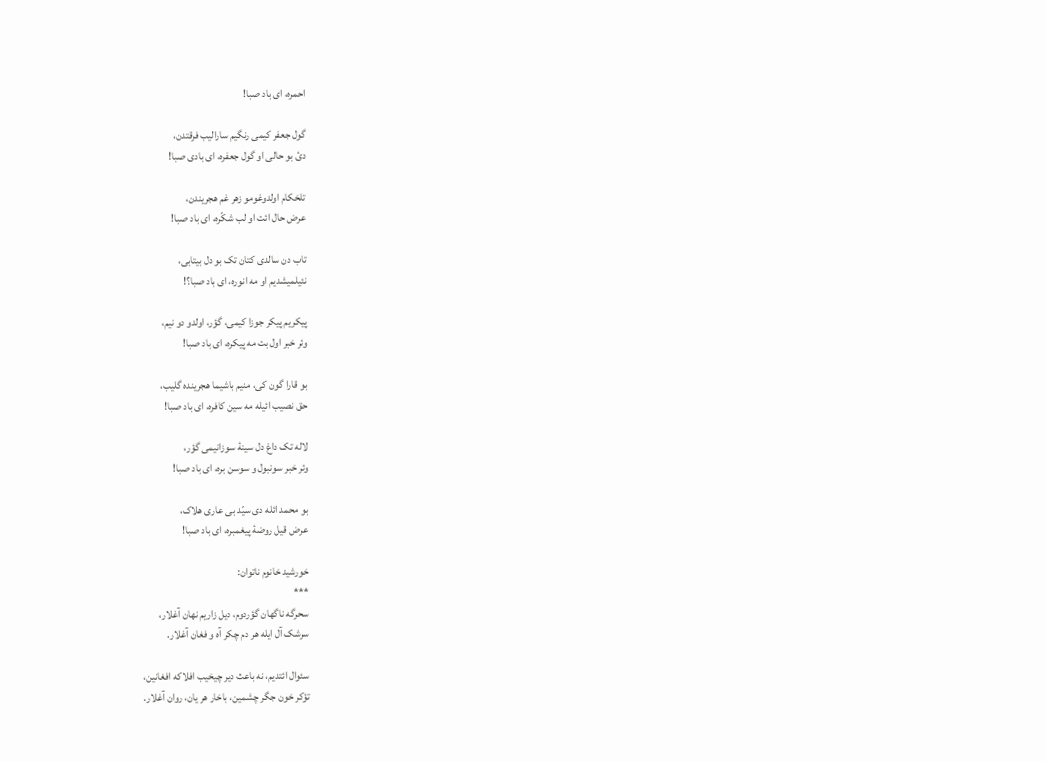احمره، ای باد صبا!

گول جعفر کیمی رنگیم سارالیب فرقتدن،
دئ بو حالی او گول جعفره، ای بادی صبا!

تلخکام اولدوغومو زهر غم هجریندن،
عرض حال ائت او لب شکّره، ای باد صبا!

تاب دن سالدی کتان تک بو دل بیتابی،
نئیلمیشدیم او مه انوره، ای باد صبا؟!

پیکریم پیکر جوزا کیمی، گؤر، اولدو دو نیم،
وئر خبر اول بت مه پیکره، ای باد صبا!

بو قارا گون کی، منیم باشیما هجرینده گلیب،
حق نصیب ائیله مه سین کافره، ای باد صبا!

لاله تک داغ دل سینۀ سوزانیمی گؤر،
وئر خبر سونبول و سوسن بره، ای باد صبا!

بو محمد ائله دی سیّد بی عاری هلاک،
عرض قیل روضۀ پیغمبره، ای باد صبا!

خورشید خانوم ناتوان:
***
سحرگه ناگهان گؤردوم، دیل زاریم نهان آغلار،
سرشک آل ایله هر دم چکر آه و فغان آغلار.

سئوال ائتدیم، نه باعث دیر چیخیب افلاکه افغانین،
تؤکر خون جگر چشمین، باخار هر یان، روان آغلار.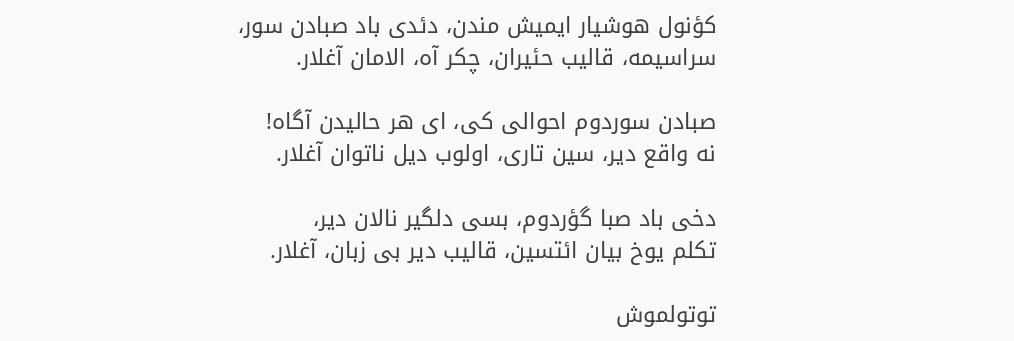کؤنول هوشیار ایمیش مندن، دئدی باد صبادن سور،
سراسیمه، قالیب حئیران، چکر آه، الامان آغلار.

صبادن سوردوم احوالی کی، ای هر حالیدن آگاه!
نه واقع دیر، سین تاری، اولوب دیل ناتوان آغلار.

دخی باد صبا گؤردوم، بسی دلگیر نالان دیر،
تکلم یوخ بیان ائتسین، قالیب دیر بی زبان، آغلار.

توتولموش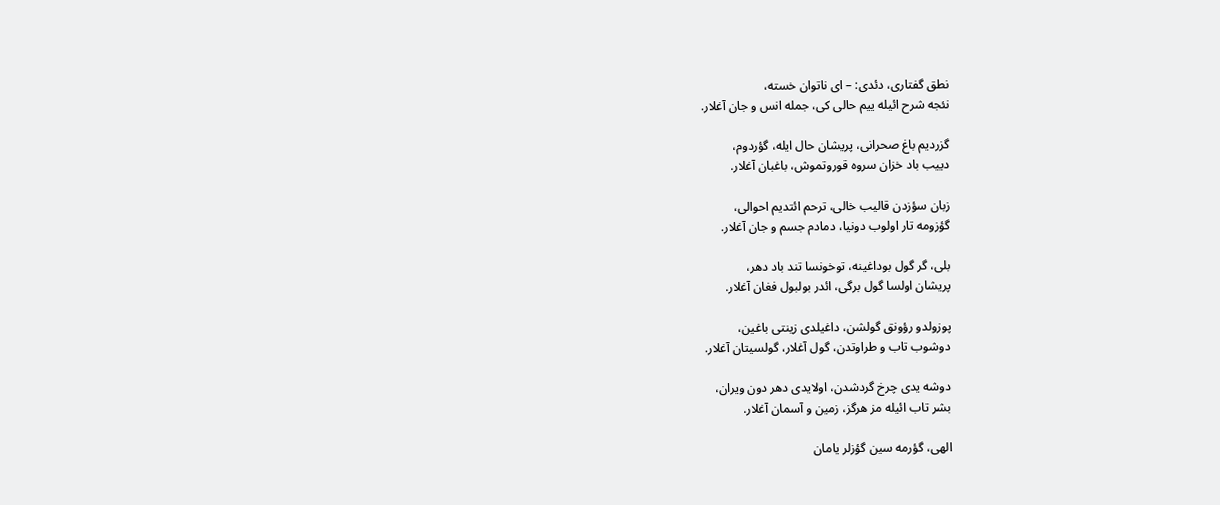نطق گفتاری، دئدی: – ای ناتوان خسته،
نئجه شرح ائیله ییم حالی کی، جمله انس و جان آغلار.

گزردیم باغ صحرانی، پریشان حال ایله، گؤردوم،
دییب باد خزان سروه قوروتموش، باغبان آغلار.

زبان سؤزدن قالیب خالی، ترحم ائتدیم احوالی،
گؤزومه تار اولوب دونیا، دمادم جسم و جان آغلار.

بلی، گر گول بوداغینه، توخونسا تند باد دهر،
پریشان اولسا گول برگی، ائدر بولبول فغان آغلار.

پوزولدو رؤونق گولشن، داغیلدی زینتی باغین،
دوشوب تاب و طراوتدن، گول آغلار، گولسیتان آغلار.

دوشه یدی چرخ گردشدن، اولایدی دهر دون ویران،
بشر تاب ائیله مز هرگز، زمین و آسمان آغلار.

الهی، گؤرمه سین گؤزلر یامان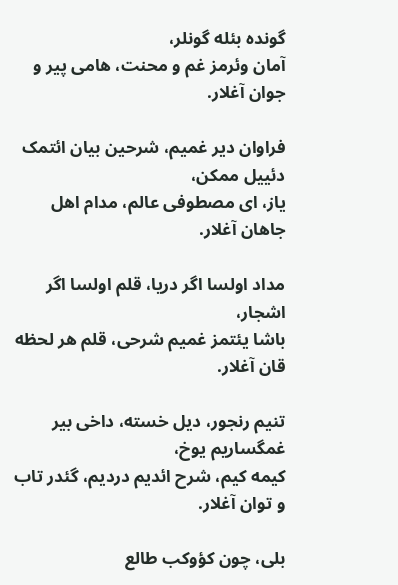گونده بئله گونلر،
آمان وئرمز غم و محنت، هامی پیر و جوان آغلار.

فراوان دیر غمیم، شرحین بیان ائتمک دئییل ممکن،
یاز، ای مصطوفی عالم، مدام اهل جاهان آغلار.

مداد اولسا اگر دریا، قلم اولسا اگر اشجار،
باشا یئتمز غمیم شرحی، قلم هر لحظه قان آغلار.

تنیم رنجور، دیل خسته، داخی بیر غمگساریم یوخ،
کیمه کیم، شرح ائدیم دردیم، گئدر تاب و توان آغلار.

بلی، چون کؤوکب طالع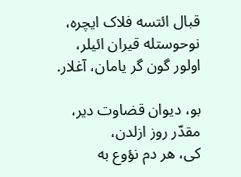قبال ائتسه فلاک ایچره،
نوحوستله قیران ائیلر، اولور گون گر یامان، آغلار.

بو، دیوان قضاوت دیر، مقدّر روز ازلدن،
کی، هر دم نؤوع به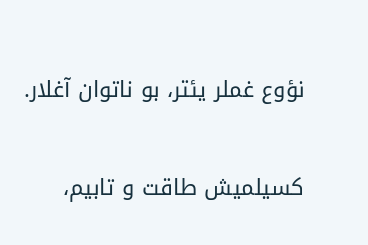نؤوع غملر یئتر، بو ناتوان آغلار.

کسیلمیش طاقت و تابیم،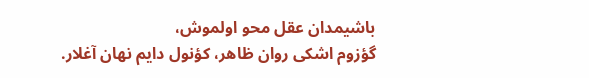باشیمدان عقل محو اولموش،
گؤزوم اشکی روان ظاهر، کؤنول دایم نهان آغلار.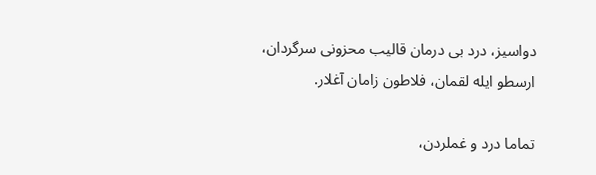دواسیز، درد بی درمان قالیب محزونی سرگردان،
ارسطو ایله لقمان، فلاطون زامان آغلار.

تماما درد و غملردن،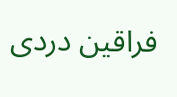فراقین دردی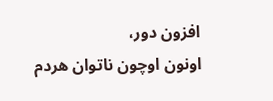افزون دور،
اونون اوچون ناتوان هردم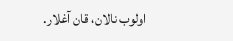اولوب نالان، قان آغلار.